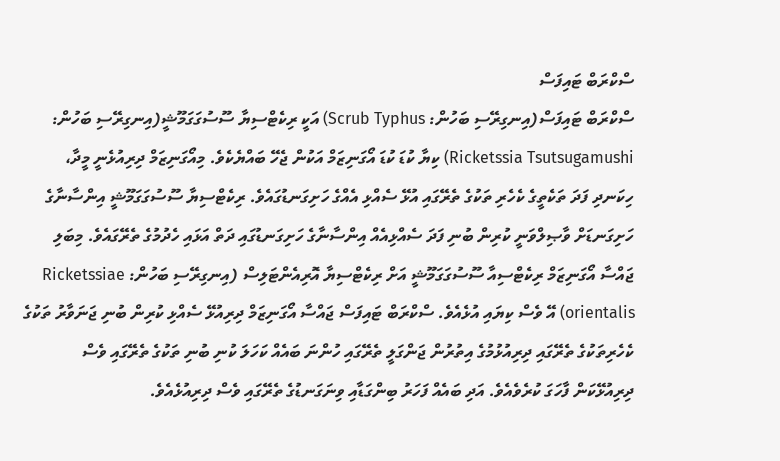ސްކްރަބް ޓައިފަސް
ސްކްރަބް ޓައިފަސް(އިނގިރޭސި ބަހުން: Scrub Typhus) އަކީ ރިކެޓްސިޔާ ސޫސުގަގަމޫޝީ(އިނގިރޭސި ބަހުން: Ricketssia Tsutsugamushi) ކިޔާ ކުޑަ ކުޑަ އޯގަނިޒަމް އަކުން ޖެހޭ ބައްޔެކެވެ. މިއޯގަނިޒަމް ދިރިއުޅެނީ މީދާ، ހިކަނދި ފަދަ ތަކެތީގެ ކެހެރި ތަކުގެ ތެރޭގައި އުޅޭ ސެއްޅި އެއްގެ ހަށިގަނޑުގައެވެ. ރިކެޓްސިޔާ ސޫސުގަގަމޫޝީ އިންސާނާގެ ހަށިގަނޑަށް ވާޞިލްވަނީ ކުރިން ބުނި ފަދަ ސެއްޅިއެއް އިންސާނާގެ ހަށިގަނޑުގައި ދަތް އަޅައި ހެދުމުގެ ތެރޭގައެވެ. މިބަލި ޖައްސާ އޯގަނިޒަމް ރިކެޓްސިއާ ސޫސުގަގަމޫޝީ އަށް ރިކެޓްސިޔާ އޮރިއެންޓަލިސް (އިނގިރޭސި ބަހުން: Ricketssiae orientalis) އޭ ވެސް ކިޔައި އުޅެއެވެ. ސްކްރަބް ޓައިފަސް ޖައްސާ އޯގަނިޒަމް ދިރިއުޅޭ ސެއްޅި ކުރިން ބުނި ޖަނަވާރު ތަކުގެ ކެހެރިތަކުގެ ތެރޭގައި ދިރިއުޅުމުގެ އިތުރުން ޖަންގަލީ ތެރޭގައި ހުންނަ ބައެއް ކަހަލަ ކުނި ބުނި ތަކުގެ ތެރޭގައި ވެސް ދިރިއުޅޭކަން ފާހަގަ ކުރެވެއެވެ. އަދި ބައެއް ފަހަރު ބިންގަޑާއި ވިނަގަނޑުގެ ތެރޭގައި ވެސް ދިރިއުޅެއެވެ.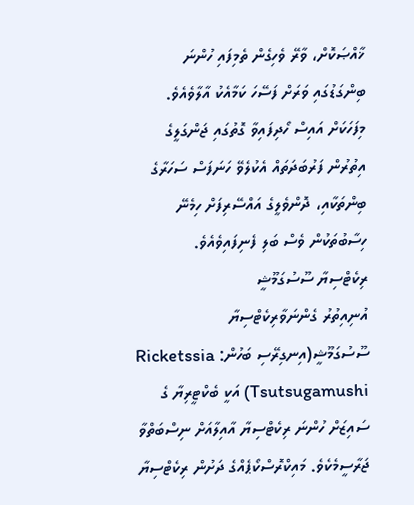ޚާއްޞަކޮށް، ވާރޭ ވެހިގެން ތެމިފައި ހުންނަ ބިންގަޑުގައި ވަރަށް ފަސޭހަ ކަމާއެކު އާލާވެއެވެ. މިފަހަކަށް އައިސް ހޯދިފައިވާ ގޮތުގައި ޖަންގަލީގެ އިތުރުން ފަރުބަދަތައް އެކުލެވޭ ހަނަފަސް ސަހަރާގެ ބިންތަކާއި، ދޮންވެލީގެ އައްސޭރިފަށް ހިމެނޭ ހިސާބުތަކުން ވެސް ބަލި ފެނިފައިވެއެވެ.
ރިކެޓްސިޔާ ސޫސުގަމޫޝީ
އުނިއިތުރު ގެންނަވާރިކެޓްސިޔާ ސޫސުގަމޫޝީ(އިނގިރޭސި ބަހުން: Ricketssia Tsutsugamushi) އަކީ ބެކްޓީރިޔާ ގެ ސައިޒަށް ހުންނަ ރިކެޓްސިޔާ އާއިލާއަށް ނިސްބަތްވާ ޖަރާސީމެކެވެ. މައިކްރޮސްކޯޕެއްގެ ދަށުން ރިކެޓްސިޔާ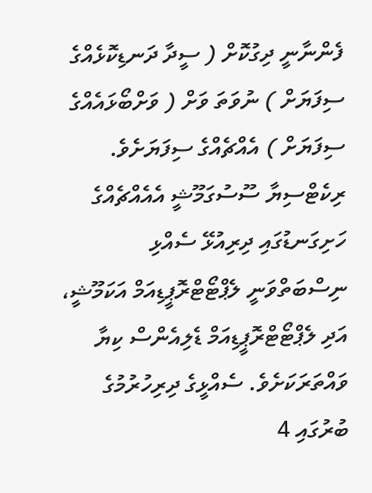ފެންނާނީ ދިގުކޮށް ( ސީދާ ދަނޑިކޮޅެއްގެ ސިފަޔަށް ) ނުވަތަ ވަށް ( ވަށްބޯޅައެއްގެ ސިފަޔަށް ) އެއްޗެއްގެ ސިފަޔަށެވެ. ރިކެޓްސިޔާ ސޫސުގަމޫޝީ އެއެއްޗެއްގެ ހަށިގަނޑުގައި ދިރިއުޅޭ ސެއްޅި ނިސްބަތްވަނީ ލެޕްޓޯޓްރޮޕީޑިއަމް އަކަމޫޝީ، އަދި ލެޕްޓޯޓްރޮޕީޑިއަމް ޑެލިއެންސް ކިޔާ ވައްތަރަކަށެވެ. ސެއްޅީގެ ދިރިހުރުމުގެ ބުރުގައި 4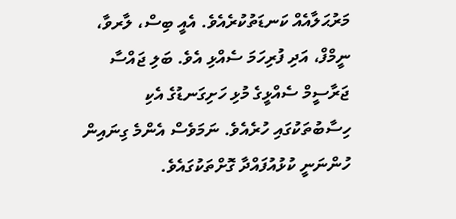މަރުޙަލާއެއް ކަނޑަތުކުރެއެވެ. އެއީ ބިސް، ލާރވާ، ނީމްފް، އަދި ފުރިހަމަ ސެއްޅި އެވެ. ބަލި ޖައްސާ ޖަރާސީމް ސެއްޅީގެ މުޅި ހަށިގަނޑުގެ އެކި ހިސާބުތަކުގައި ހުރެއެވެ. ނަމަވެސް އެންމެ ގިނައިން ހުންނަނީ ކުޅުއުފައްދާ ގޮށްތަކުގައެވެ.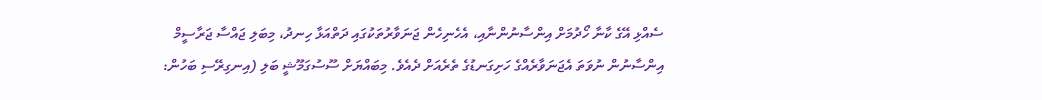ސެއްޅި އޭގެ ކާނާ ހޯދުމަށް އިންސާނުންނާއި، އެހެނިހެން ޖަނަވާރުތަކުގައި ދަތްއަޅާ ހިނދު، މިބަލި ޖައްސާ ޖަރާސީމް އިންސާނުން ނުވަތަ އެޖަނަވާރެއްގެ ހަށިގަނޑުގެ ތެރެއަށް ދެއެވެ. މިބައްޔަށް ސޫސުގަމޫޝީ ބަލި (އިނގިރޭސި ބަހުން: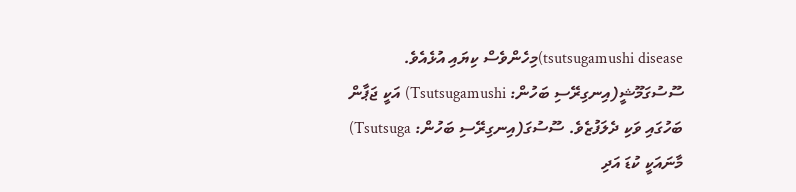tsutsugamushi disease)މިހެންވެސް ކިޔައި އުޅެއެވެ. ސޫސުގަމޫޝީ(އިނގިރޭސި ބަހުން: Tsutsugamushi) އަކީ ޖަޕާން ބަހުގައި ވަކި ދެލަފުޒެވެ. ސޫސުގަ(އިނގިރޭސި ބަހުން: Tsutsuga) މާނައަކީ ކުޑަ އަދި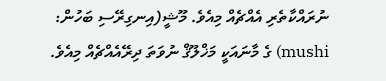ނުރައްކާތެރި އެއްޗެއް މިއެވެ. މޫޝީ(އިނގިރޭސި ބަހުން: mushi) ގެ މާނައަކީ މަޚްލޫޤް ނުވަތަ ދިރޭއެއްޗެއް މިއެވެ.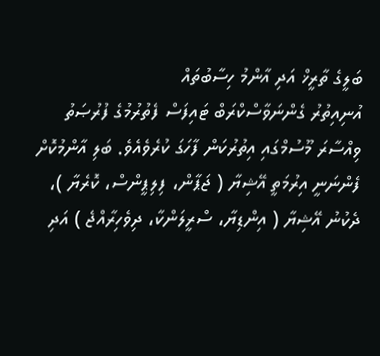ބަލީގެ ތާރީޚް އަދި އާންމު ހިސާބުތައް
އުނިއިތުރު ގެންނަވާސްކްރަބް ޓައިފަސް ފެތުރުމުގެ ފުރުޞަތު ވިއްސާރަ މޫސުމްގައި އިތުރުކަން ފާހަގަ ކުރެވެއެވެ. ބަލި އާންމުކޮށް ފެންނަނީ އިރުމަތީ އޭޝިޔާ ( ޖަޕާން، ފިލިޕީންސް، ކޮރެޔާ )، ދެކުނު އޭޝިޔާ ( އިންޑިޔާ، ސްރީލަންކާ، ދިވެހިރާއްޖެ ) އަދި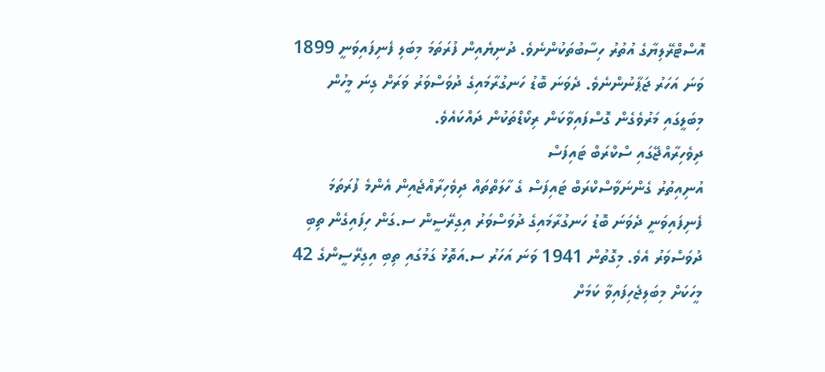އޮސްޓްރޭލިޔާގެ އުތުރު ހިސާބުތަކުންނެވެ. ދުނިޔެއިން ފުރަތަމަ މިބަލި ފެނިފައިވަނީ 1899 ވަނަ އަހަރު ޖަޕާނުންނެވެ. ދެވަނަ ބޮޑު ހަނގުރާމައިގެ ދުވަސްވަރު ވަރަށް ގިނަ މީހުން މިބަލީގައި މަރުވެގެން ގޮސްފައިވާކަން ރިކޯޑްތަކުން ދައްކައެވެ.
ދިވެހިރާއްޖޭގައި ސްކްރަބް ޓައިފަސް
އުނިއިތުރު ގެންނަވާސްކްރަބް ޓައިފަސް ގެ ހާލަތްތައް ދިވެހިރާއްޖެއިން އެންމެ ފުރަތަމަ ފެނިފައިވަނީ ދެވަނަ ބޮޑު ހަނގުރާމައިގެ ދުވަސްވަރު އިގިރޭސީން ސ.ގަން ހިފައިގެން ތިބި ދުވަސްވަރު އެވެ. މިގޮތުން 1941 ވަނަ އަހަރު ސ.އަތޮޅު ގަމުގައި ތިބި އިގިރޭސީންގެ 42 މީހަކަށް މިބަލިޖެހިފައިވާ ކަމަށް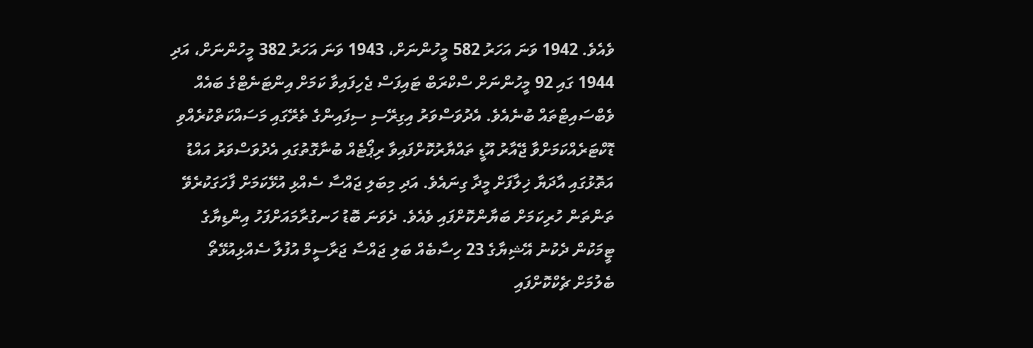ވެއެވެ. 1942 ވަނަ އަހަރު 582 މީހުންނަށް، 1943 ވަނަ އަހަރު 382 މީހުންނަށް، އަދި 1944 ގައި 92 މީހުންނަށް ސްކްރަބް ޓައިފަސް ޖެހިފައިވާ ކަމަށް އިންޓަނެޓްގެ ބައެއް ވެބްސައިޓްތައް ބުނެއެވެ. އެދުވަސްވަރު އިގިރޭސި ސިފައިންގެ ތެރޭގައި މަސައްކަތްކުރެއްވި ޑޮކްޓަރެއްކަމަށްވާ ޖޭއާރު އޫޑީ ތައްޔާރުކޮށްފައިވާ ރިޕޯޓެއް ބުނާގޮތުގައި އެދުވަސްވަރު އައްޑު އަތޮޅުގައި އާދަޔާ ޚިލާފަށް މީދާ ގިނައެވެ. އަދި މިބަލި ޖައްސާ ސެއްޅި އުޅޭކަމަށް ފާހަގަކުރެވޭ ތަންތަން ހުރިކަމަށް ބަޔާންކޮށްފައި ވެއެވެ. ދެވަނަ ބޮޑު ހަނގުރާމައަށްފަހު އިންޑިޔާގެ ޓީމަކުން ދެކުނު އޭޝިޔާގެ 23 ހިސާބެއް ބަލި ޖައްސާ ޖަރާސީމް އުފުލާ ސެއްޅިއުޅޭތޯ ބެލުމަށް ޗެކްކޮށްފައި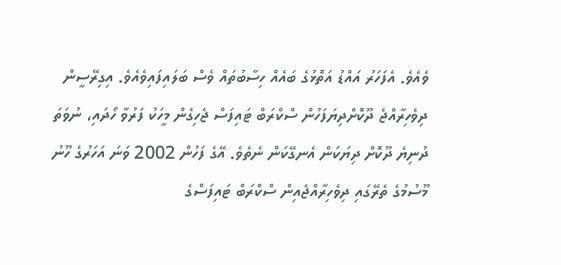ވެއެވެ. އެފަހަރު އައްޑު އަތޮޅުގެ ބައެއް ހިސާބުތައް ވެސް ބަލައިފައިވެއެވެ. އިގިރޭސީން ދިވެހިރާއްޖެ ދޫކޮށްދިޔަފަހުން ސްކްރަބް ޓައިފަސް ޖެހިގެން މީހަކު ފަރުވާ ހޯދައި، ނުވަތަ ދުނިޔެ ދޫކޮށް ދިޔަކަން އެނގޭކަން ނެތެވެ. އޭގެ ފަހުން 2002 ވަނަ އަހަރުގެ ހޫނު މޫސުމުގެ ތެރޭގައި ދިވެހިރާއްޖެއިން ސްކްރަބް ޓައިފަސްގެ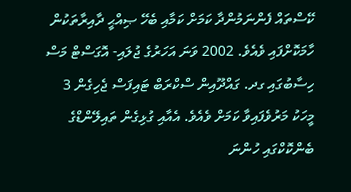ކޭސްތައް ފެންނަމުންދާ ކަމަށް ކަމާއި ބެހޭ ޞިއްޙީ ދާއިރާތަކުން ހާމަކޮށްފައި ވެއެވެ. 2002 ވަނަ އަހަރުގެ ޖުލައި- އޮގަސްޓް މަސް ހިސާބުގައި ގދ. ގައްދޫއިން ސްކްރަބް ޓައިފަސް ޖެހިގެން 3 މީހަކު މަރުވެފައިވާ ކަމަށް ވެއެވެ. އެއާއި ގުޅިގެން ތައިލޭންޑްގެ ބެންކޮކްގައި ހުންނަ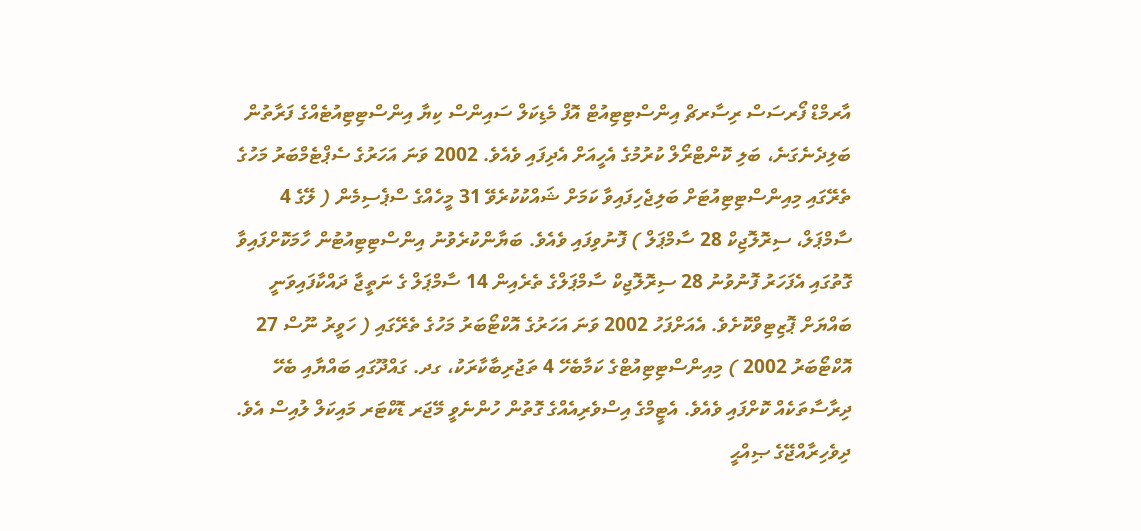އާރމްޑް ފޯރސަސް ރިސާރޗް އިންސްޓިޓިއުޓް އޮފް މެޑިކަލް ސައިންސް ކިޔާ އިންސްޓިޓިއުޓެއްގެ ފަރާތުން ބަލިދެނެގަނެ، ބަލި ކޮންޓްރޯލް ކުރުމުގެ އެހީއަށް އެދިފައި ވެއެވެ. 2002 ވަނަ އަހަރުގެ ސެޕްޓެމްބަރު މަހުގެ ތެރޭގައި މިއިންސްޓިޓިއުޓަށް ބަލިޖެހިފައިވާ ކަމަށް ޝައްކުކުރެވޭ 31 މީހެއްގެ ސްޕެސިމެން ( ލޭގެ 4 ސާމްޕަލް، ސިރޮލޮޖިކް 28 ސާމްޕަލް ) ފޮނުވިފައި ވެއެވެ. ބަޔާންކުރެވުނު އިންސްޓިޓިއުޓުން ހާމަކޮށްފައިވާ ގޮތުގައި އެފަހަރު ފޮނުވުނު 28 ސިރޮލޮޖިކް ސާމްޕަލްގެ ތެރެއިން 14 ސާމްޕަލް ގެ ނަތީޖާ ދައްކާފައިވަނީ ބައްޔަށް ޕޮޒިޓިވްކޮށެވެ. އެއަށްފަހު 2002 ވަނަ އަހަރުގެ އޮކްޓޯބަރު މަހުގެ ތެރޭގައި ( ހަވީރު ނޫސް 27 އޮކްޓޯބަރު 2002 ) މިއިންސްޓިޓިއުޓްގެ ކަމާބެހޭ 4 ތަޖުރިބާކާރަކު، ގދ. ގައްދޫގައި ބައްޔާއި ބެހޭ ދިރާސާތަކެއް ކޮށްފައި ވެއެވެ. އެޓީމްގެ އިސްވެރިއެއްގެ ގޮތުން ހުންނެވީ މޭޖަރ ޑޮކްޓަރ މައިކަލް ލުއިސް އެވެ. ދިވެހިރާއްޖޭގެ ޞިއްޙީ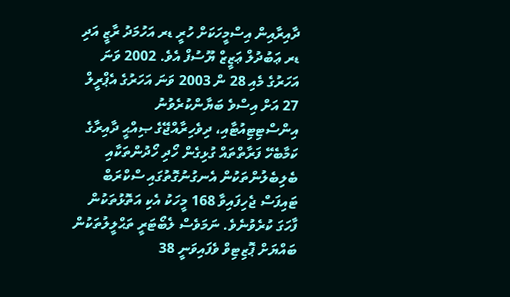ދާއިރާއިން އިސްމީހަކަށް ހުރީ ޑރ އަހުމަދު ރާޒީ އަދި ޑރ ޢަބުދުލް ޢަޒީޒް ޔޫސުފް އެވެ. 2002 ވަނަ އަހަރުގެ މެއި 28 ން 2003 ވަނަ އަހަރުގެ އެޕްރީލް 27 އަށް އިސްވެ ބަޔާންކުރެވުނު އިންސްޓިޓިއުޓާއި، ދިވެހިރާއްޖޭގެ ޞިއްޙީ ދާއިރާގެ ކަމާބެހޭ ފަރާތްތައް ގުޅިގެން ހޯދި ހޯދުންތަކާއި ބެލިބެލުންތަކުން އެނގުނުގޮތުގައި ސްކްރަބް ޓައިފަސް ޖެހިފައިވާ 168 މީހަކު އެކި އަތޮޅުތަކުން ފާހަގަ ކުރެވުނެވެ. ނަމަވެސް ލެބޯޓަރީ ތަޙްލީލުތަކުން ބައްޔަށް ޕޮޒިޓިވް ވެފައިވަނީ 38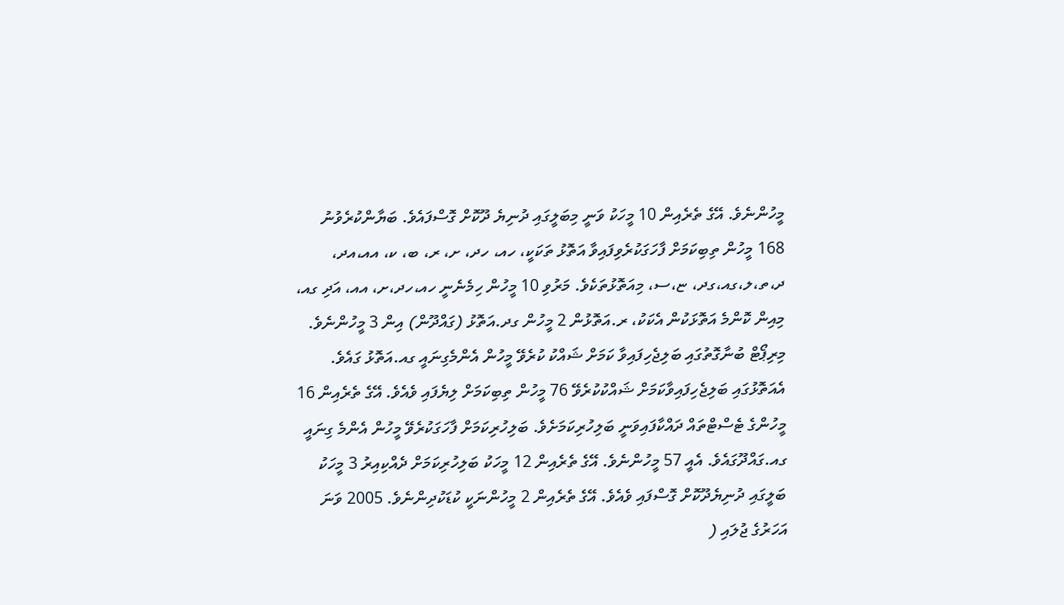މީހުންނެވެ. އޭގެ ތެރެއިން 10 މީހަކު ވަނީ މިބަލީގައި ދުނިޔެ ދޫކޮށް ގޮސްފައެވެ. ބަޔާންކުރެވުނު 168 މީހުން ތިބިކަމަށް ފާހަގަކުރެވިފައިވާ އަތޮޅު ތަކަކީ، ހއ، ހދ، ށ، ރ، ބ، ކ، އއ،އދ، ދ،ތ،ލ،ގއ،ގދ، ޏ،ސ، މިއަތޮޅުތަކެވެ. މަރުވި 10 މީހުން ހިމެނެނީ ހއ،ހދ،ށ، އއ، އަދި ގއ، މިއިން ކޮންމެ އަތޮޅަކުން އެކަކު، ރ.އަތޮޅުން 2 މީހުން ގދ.އަތޮޅު (ގައްދޫން) އިން 3 މީހުންނެވެ. މިރިޕޯޓް ބުނާގޮތުގައި ބަލިޖެހިފައިވާ ކަމަށް ޝައްކު ކުރެވޭ މީހުން އެންމެގިނައީ ގއ.އަތޮޅު ގައެވެ. އެއަތޮޅުގައި ބަލިޖެހިފައިވާކަމަށް ޝައްކުކުރެވޭ 76 މީހުން ތިބިކަމަށް ލިޔެފައި ވެއެވެ. އޭގެ ތެރެއިން 16 މީހުންގެ ޓެސްޓްތައް ދައްކާފައިވަނީ ބަލިހުރިކަމަށެވެ. ބަލިހުރިކަމަށް ފާހަގަކުރެވޭ މީހުން އެންމެ ގިނައީ ގއ.ގައްދޫގައެވެ. އެއީ 57 މީހުންނެވެ. އޭގެ ތެރެއިން 12 މީހަކު ބަލިހުރިކަމަށް ދެއްކިއިރު 3 މީހަކު ބަލީގައި ދުނިޔެދޫކޮށް ގޮސްފައި ވެއެވެ. އޭގެ ތެރެއިން 2 މީހުންނަކީ ކުޑަކުދިންނެވެ. 2005 ވަނަ އަހަރުގެ ޖުލައި (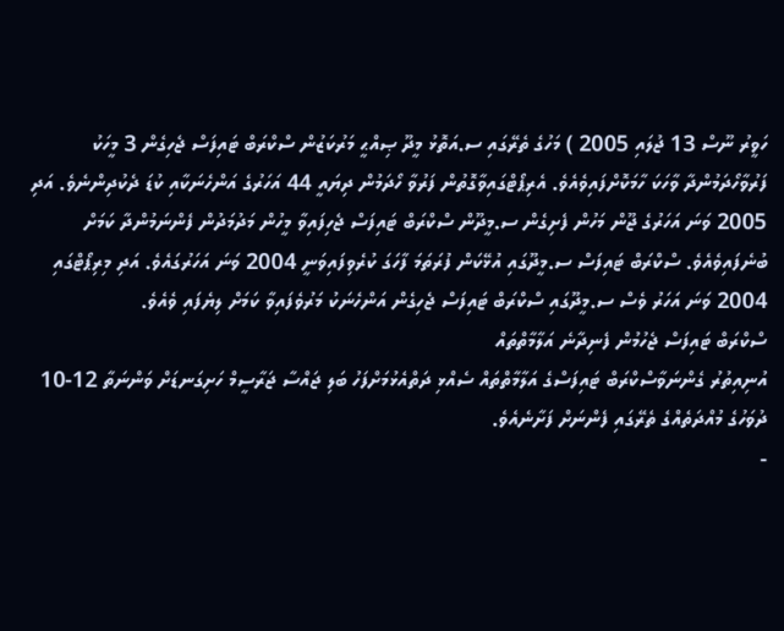ހަވީރު ނޫސް 13 ޖުލައި 2005 ) މަހުގެ ތެރޭގައި ސ.އަތޮޅު މީދޫ ޞިއްޙީ މަރުކަޒުން ސްކްރަބް ޓައިފަސް ޖެހިގެން 3 މީހަކު ފަރުވާހޯދަމުންދާ ވާހަކަ ހާމަކޮށްފައިވެއެވެ. އެރިޕޯޓްގައިވާގޮތުން ފަރުވާ ހޯދަމުން ދިޔައީ 44 އަހަރުގެ އަންހެނަކާއި ކުޑަ ދެކުދިންނެވެ. އަދި 2005 ވަނަ އަހަރުގެ ޖޫން މަހުން ފެށިގެން ސ.މީދޫން ސްކްރަބް ޓައިފަސް ޖެހިފައިވާ މީހުން މަދުމަދުން ފެންނަމުންދާ ކަމަށް ބުނެފައިވެއެވެ. ސްކްރަބް ޓައިފަސް ސ.މީދޫގައި އުޅޭކަން ފުރަތަމަ ފާހަގަ ކުރެވިފައިވަނީ 2004 ވަނަ އަހަރުގައެވެ. އަދި މިރިޕޯޓްގައި 2004 ވަނަ އަހަރު ވެސް ސ.މީދޫގައި ސްކްރަބް ޓައިފަސް ޖެހިގެން އަންހެނަކު މަރުވެފައިވާ ކަމަށް ލިޔެފައި ވެއެވެ.
ސްކްރަބް ޓައިފަސް ޖެހުމުން ފެނިދާނެ އަލާމާތްތައް
އުނިއިތުރު ގެންނަވާސްކްރަބް ޓައިފަސްގެ އަލާމާތްތައް ސެއްޅި ދަތްއެޅުމަށްފަހު ބަލި ޖައްސާ ޖަރާސީމް ހަށިގަނޑަށް ވަންނަތާ 12-10 ދުވަހުގެ މުއްދަތެއްގެ ތެރޭގައި ފެންނަށް ފަށާނެއެވެ.
-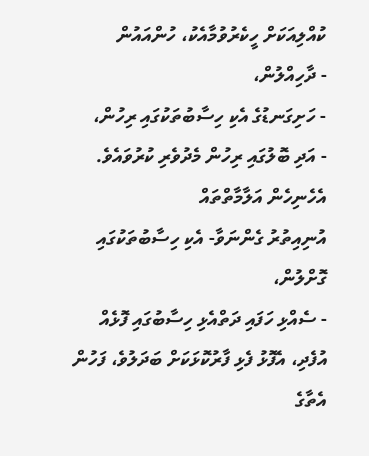ކުއްލިއަކަށް ހީކެރުވުމާއެކު، ހުންއައުން
- ދާހިއްލުން،
- ހަށިގަނޑުގެ އެކި ހިސާބުތަކުގައި ރިހުން،
- އަދި ބޮލުގައި ރިހުން މެދުވެރި ކުރުވައެވެ.
އެހެނިހެން އަލާމާތްތައް
އުނިއިތުރު ގެންނަވާ- އެކި ހިސާބުތަކުގައި ގޮށްލުން،
- ސެއްޅި ހަފައި ދަތްއެޅި ހިސާބުގައި ފޮޅެއް އުފެދި، އެފޮޅު ފެޅި ފާރުކޮޅަކަށް ބަދަލުވެ، ފަހުން އެތާގެ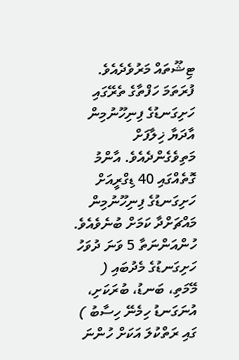ޓިޝޫތައް މަރުވެދެއެވެ.
ފުރަތަމަ ހަފްތާގެ ތެރޭގައި ހަށިގަނޑުގެ ފިނިހޫނުމިން އާދަޔާ ޚިލާފަށް މަތިވެގެންދެއެވެ. އާންމު ގޮތެއްގައި 40 ޑިގްރީއަށް ހަށިގަނޑުގެ ފިނިހޫނުމިން މައްޗަށްދާ ކަމަށް ބުނެވެއެވެ. ހުންއަންނަތާ 5 ވަނަ ދުވަހު ހަށިގަނޑުގެ މެދުބައި ( މޭމަތި، ބަނޑު، ބުރަކަށި، އުނަގަނޑު ހިމެނޭ ހިސާބު ) ގައި ރަތްކުލަ އަކަށް ހުންނަ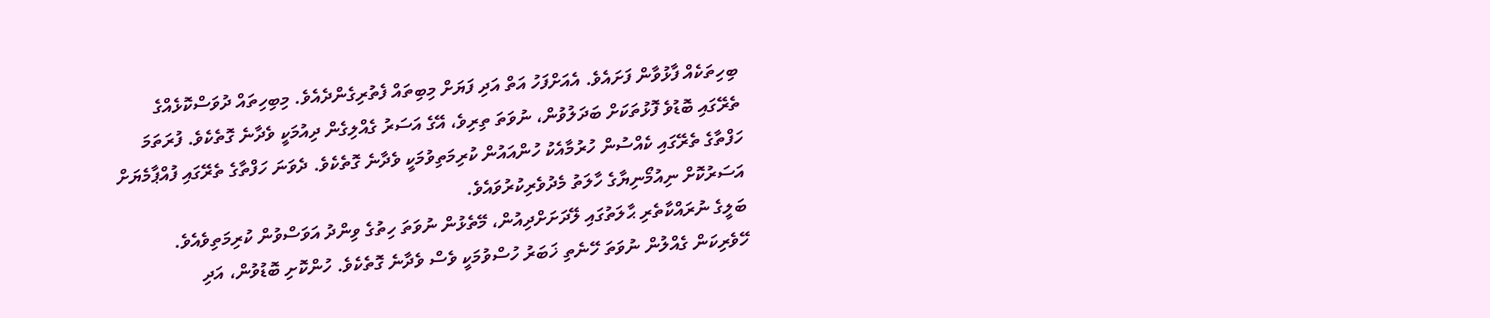ބިހިތަކެއް ފާޅުވާން ފަށައެވެ. އެއަށްފަހު އަތް އަދި ފަޔަށް މިބިތައް ފެތުރިގެންދެއެވެ. މިބިހިތައް ދުވަސްކޮޅެއްގެ ތެރޭގައި ބޮޑުވެ ފޮޅުތަކަށް ބަދަލުވުން، ނުވަތަ ތިރިވެ، އޭގެ އަސަރު ގެއްލިގެން ދިއުމަކީ ވެދާނެ ގޮތެކެވެ. ފުރަތަމަ ހަފްތާގެ ތެރޭގައި ކެއްސުން ހުރުމާއެކު ހުންއައުން ކުރިމަތިވުމަކީ ވެދާނެ ގޮތެކެވެ. ދެވަނަ ހަފްތާގެ ތެރޭގައި ފުއްޕާމެޔަށް އަސަރުކޮށް ނިއުމޯނިޔާގެ ހާލަތު މެދުވެރިކުރުވައެވެ.
ބަލީގެ ނުރައްކާތެރި ޙާލަތުގައި ލޭދަށަށްދިއުން، މޭތެޅުން ނުވަތަ ހިތުގެ ވިންދު އަވަސްވުން ކުރިމަތިވެއެވެ. ހޭވެރިކަން ގެއްލުން ނުވަތަ ހޭނެތި ޚަބަރު ހުސްވުމަކީ ވެސް ވެދާނެ ގޮތެކެވެ. ހުންކޮށި ބޮޑުވުން، އަދި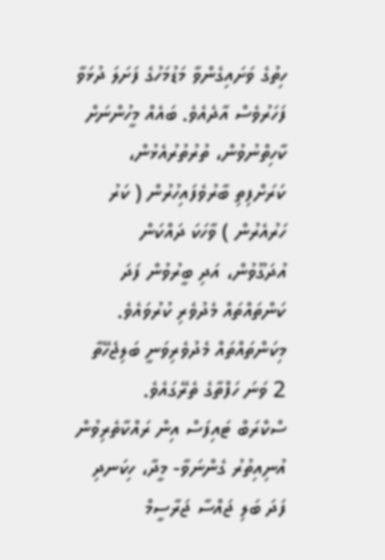ހިތުގެ ވަށައިގެންވާ މަޑުމަހުގެ ފަށަލަ ދުޅަވާ ފަހަރުވެސް އާދެއެވެ. ބައެއް މީހުންނަށް ކާހިތްނުވުން، ތުރުތުރުއެޅުން، ކަރަށްފިތި ބާރުވެފައިހުރުން ( ކަރު ހަރުއެރުން ) ވާހަކަ ދައްކަން އުދަގޫވުން، އަދި ބީރުވުން ފަދަ ކަންތައްތައް މެދުވެރި ކުރުވައެވެ. މިކަންތައްތައް މެދުވެރިވަނީ ބަލިޖެހޭތާ 2 ވަނަ ހަފްތާގެ ތެރޭގައެވެ.
ސްކްރަބް ޓައިފަސް އިން ރައްކާތެރިވުން
އުނިއިތުރު ގެންނަވާ- މީދާ، ހިކަނދި ފަދަ ބަލި ޖައްސާ ޖަރާސީމް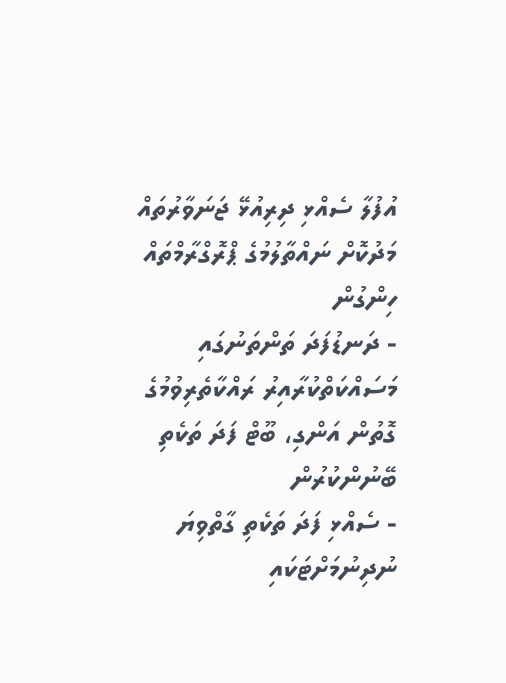އުފުލާ ސެއްޅި ދިރިއުޅޭ ޖަނަވާރުތައް މަދުކޮށް ނައްތާލުމުގެ ޕްރޮގްރާމްތައް ހިންގުން
- ދަނޑުފަދަ ތަންތަނުގައި މަސައްކަތްކުރާއިރު ރައްކާތެރިވުމުގެ ގޮތުން އަންގި، ބޫޓް ފަދަ ތަކެތި ބޭނުންކުރުން
- ސެއްޅި ފަދަ ތަކެތި ގާތްވިޔަ ނުދިނުމަށްޓަކައި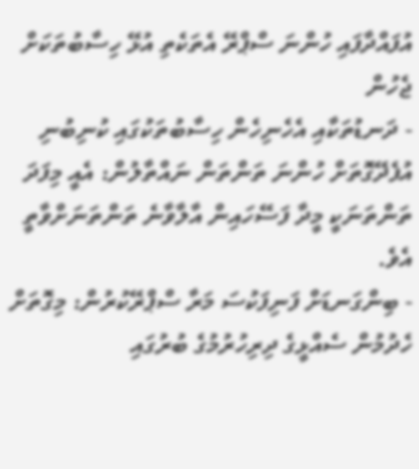އުފައްދާފައި ހުންނަ ސްޕްރޭ އެތަކެތި އުޅޭ ހިސާބުތަކަށް ޖެހުން
- ދަނޑުތަކާއި އެހެނިހެން ހިސާބުތަކުގައި ކުނިބުނި އުފެދޭގޮތަށް ހުންނަ ތަންތަން ނައްތާލުން: އެއީ މިފަދަ ތަންތަނަކީ މީދާ ފަސޭހައިން އާލާވާނެ ތަންތަނަށްވާތީ އެވެ.
- ބިންގަނޑަށް ފަނިފަކުސަ މަރާ ސްޕްރޭކުރުން: މިގޮތަށް ހެދުމުން ސެއްޅީގެ ދިރިހުރުމުގެ ބުރުގައި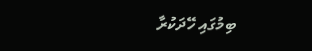ބިމުގައި ހޭދަކުރާ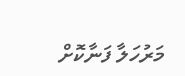މަރުހަލާ ފަނާކޮށް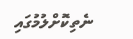ނެތިކޮށްލުމުގައި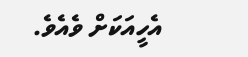އެހީއަކަށް ވެއެވެ.